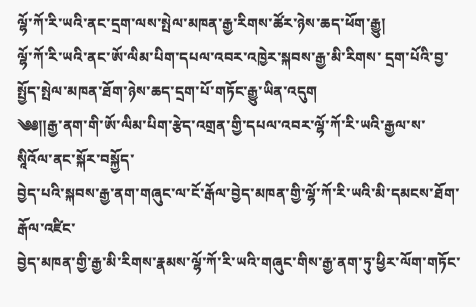ལྷོ་ཀོ་རི་ཡའི་ནང་དྲག་ལས་སྤེལ་མཁན་རྒྱ་རིགས་ཚོར་ཉེས་ཆད་ཕོག་རྒྱུ།
ལྷོ་ཀོ་རི་ཡའི་ནང་ཨོ་ལིམ་པིག་དཔལ་འབར་འཁྱེར་སྐབས་རྒྱ་མི་རིགས་ དྲག་པོའི་བྱ་སྤྱོད་སྤེལ་མཁན་ཐོག་ཉེས་ཆད་དྲག་པོ་གཏོང་རྒྱུ་ཡིན་འདུག
༄༅༎རྒྱ་ནག་གི་ཨོ་ལིམ་པིག་རྩེད་འགྲན་གྱི་དཔལ་འབར་ལྷོ་ཀོ་རི་ཡའི་རྒྱལ་ས་སཱིའོལ་ནང་སྐོར་བསྐྱོད་
བྱེད་པའི་སྐབས་རྒྱ་ནག་གཞུང་ལ་ངོ་རྒོལ་བྱེད་མཁན་གྱི་ལྷོ་ཀོ་རི་ཡའི་མི་དམངས་ཐོག་རྒོལ་འཛིང་
བྱེད་མཁན་གྱི་རྒྱ་མི་རིགས་རྣམས་ལྷོ་ཀོ་རི་ཡའི་གཞུང་གིས་རྒྱ་ནག་ཏུ་ཕྱིར་ལོག་གཏོང་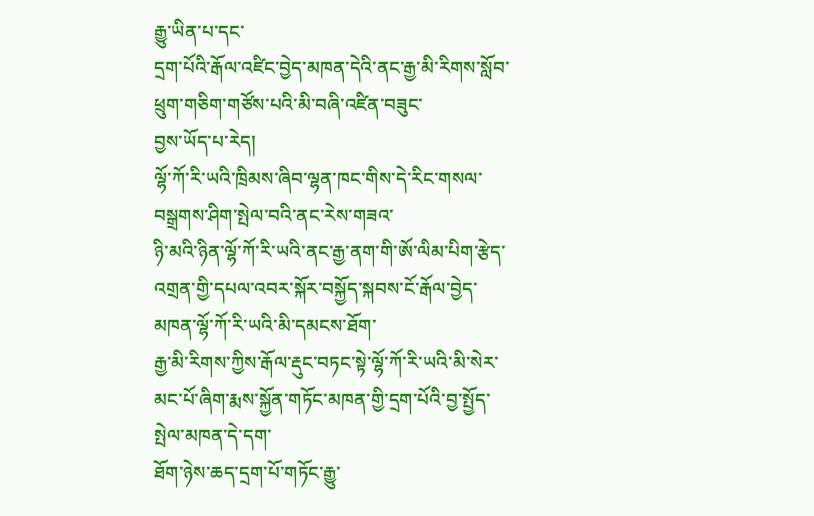རྒྱུ་ཡིན་པ་དང་
དྲག་པོའི་རྒོལ་འཛིང་བྱེད་མཁན་དེའི་ནང་རྒྱ་མི་རིགས་སློབ་ཕྲུག་གཅིག་གཙོས་པའི་མི་བཞི་འཛིན་བཟུང་
བྱས་ཡོད་པ་རེད།
ལྷོ་ཀོ་རི་ཡའི་ཁྲིམས་ཞིབ་ལྷན་ཁང་གིས་དེ་རིང་གསལ་བསྒྲགས་ཤིག་སྤེལ་བའི་ནང་རེས་གཟའ་
ཉི་མའི་ཉིན་ལྷོ་ཀོ་རི་ཡའི་ནང་རྒྱ་ནག་གི་ཨོ་ལིམ་པིག་རྩེད་འགྲན་གྱི་དཔལ་འབར་སྐོར་བསྐྱོད་སྐབས་ངོ་རྒོལ་བྱེད་མཁན་ལྷོ་ཀོ་རི་ཡའི་མི་དམངས་ཐོག་
རྒྱ་མི་རིགས་ཀྱིས་རྒོལ་རྡུང་བཏང་སྟེ་ལྷོ་ཀོ་རི་ཡའི་མི་སེར་མང་པོ་ཞིག་རྨས་སྐྱོན་གཏོང་མཁན་གྱི་དྲག་པོའི་བྱ་སྤྱོད་སྤེལ་མཁན་དེ་དག་
ཐོག་ཉེས་ཆད་དྲག་པོ་གཏོང་རྒྱུ་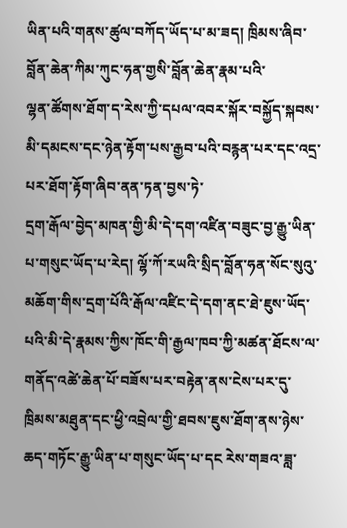ཡིན་པའི་གནས་ཚུལ་བཀོད་ཡོད་པ་མ་ཟད། ཁྲིམས་ཞིབ་བློན་ཆེན་ཀིམ་ཀུང་ཧན་གྱསི་བློན་ཆེན་རྣམ་པའི་
ལྷན་ཚོགས་ཐོག་ད་རེས་ཀྱི་དཔལ་འབར་སྐོར་བསྐྱོད་སྐབས་མི་དམངས་དང་ཉེན་རྟོག་པས་རྒྱབ་པའི་བརྙན་པར་དང་འདྲ་པར་ཐོག་རྟོག་ཞིབ་ནན་ཏན་བྱས་ཏེ་
དྲག་རྒོལ་བྱེད་མཁན་གྱི་མི་དེ་དག་འཛིན་བཟུང་བྱ་རྒྱུ་ཡིན་པ་གསུང་ཡོད་པ་རེད། ལྷོ་ཀོ་རཡའི་སྲིད་བློན་ཧན་སོང་སུའུ་མཆོག་གིས་དྲག་པོའི་རྒོལ་འཛིང་དེ་དག་ནང་ཐེ་ཇུས་ཡོད་པའི་མི་དེ་རྣམས་ཀྱིས་ཁོང་གི་རྒྱལ་ཁབ་ཀྱི་མཚན་ཐོངས་ལ་
གནོད་འཚེ་ཆེན་པོ་བཟོས་པར་བརྟེན་ནས་ངེས་པར་དུ་ཁྲིམས་མཐུན་དང་ཕྱི་འབྲེལ་གྱི་ཐབས་ཇུས་ཐོག་ནས་ཉེས་ཆད་གཏོང་རྒྱུ་ཡིན་པ་གསུང་ཡོད་པ་དང རེས་གཟའ་ཟླ་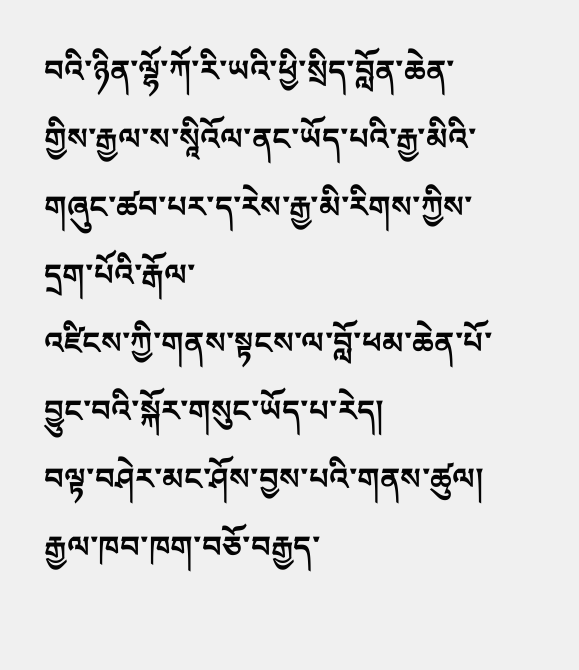བའི་ཉིན་ལྷོ་ཀོ་རི་ཡའི་ཕྱི་སྲིད་བློན་ཆེན་གྱིས་རྒྱལ་ས་སཱིའོལ་ནང་ཡོད་པའི་རྒྱ་མིའི་གཞུང་ཚབ་པར་ད་རེས་རྒྱ་མི་རིགས་ཀྱིས་དྲག་པོའི་རྒོལ་
འཛིངས་ཀྱི་གནས་སྟངས་ལ་བློ་ཕམ་ཆེན་པོ་བྱུང་བའི་སྐོར་གསུང་ཡོད་པ་རེད།
བལྟ་བཤེར་མང་ཤོས་བྱས་པའི་གནས་ཚུལ།
རྒྱལ་ཁབ་ཁག་བཅོ་བརྒྱད་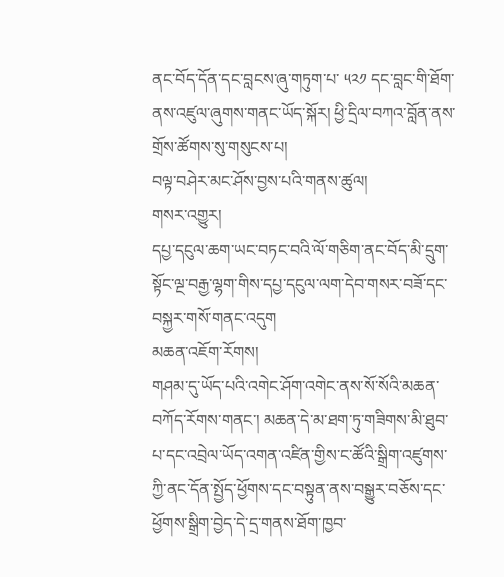ནང་བོད་དོན་དང་བླངས་ཞུ་གཏུག་པ་ ༥༢༡ དང་བླང་གི་ཐོག་ནས་འཛུལ་ཞུགས་གནང་ཡོད་སྐོར། ཕྱི་དྲིལ་བཀའ་བློན་ནས་གྲོས་ཚོགས་སུ་གསུངས་པ།
བལྟ་བཤེར་མང་ཤོས་བྱས་པའི་གནས་ཚུལ།
གསར་འགྱུར།
དཔྱ་དངུལ་ཆག་ཡང་བཏང་བའི་ལོ་གཅིག་ནང་བོད་མི་དྲུག་སྟོང་ལྔ་བརྒྱ་ལྷག་གིས་དཔྱ་དངུལ་ལག་དེབ་གསར་བཟོ་དང་བསྐྱར་གསོ་གནང་འདུག
མཆན་འཇོག་རོགས།
གཤམ་དུ་ཡོད་པའི་འགེང་ཤོག་འགེང་ནས་སོ་སོའི་མཆན་བཀོད་རོགས་གནང་། མཆན་དེ་མ་ཐག་ཏུ་གཟིགས་མི་ཐུབ་པ་དང་འབྲེལ་ཡོད་འགན་འཛིན་གྱིས་ང་ཚོའི་སྒྲིག་འཛུགས་ཀྱི་ནང་དོན་སྤྱོད་ཕྱོགས་དང་བསྟུན་ནས་བསྒྱུར་བཅོས་དང་ཕྱོགས་སྒྲིག་བྱེད་དེ་དྲ་གནས་ཐོག་ཁྱབ་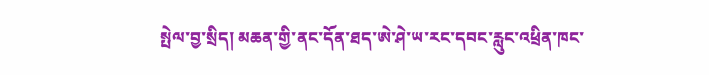སྤེལ་བྱ་སྲིད། མཆན་གྱི་ནང་དོན་ཐད་ཨེ་ཤེ་ཡ་རང་དབང་རླུང་འཕྲིན་ཁང་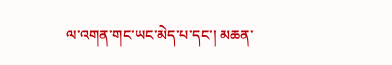ལ་འགན་གང་ཡང་མེད་པ་དང་། མཆན་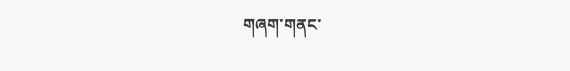གཞག་གནང་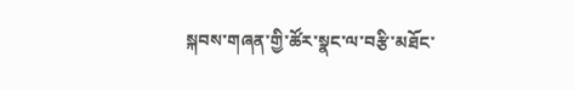སྐབས་གཞན་གྱི་ཚོར་སྣང་ལ་བརྩི་མཐོང་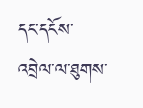དང་དངོས་འབྲེལ་ལ་ཐུགས་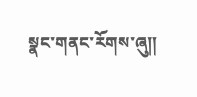སྣང་གནང་རོགས་ཞུ༎